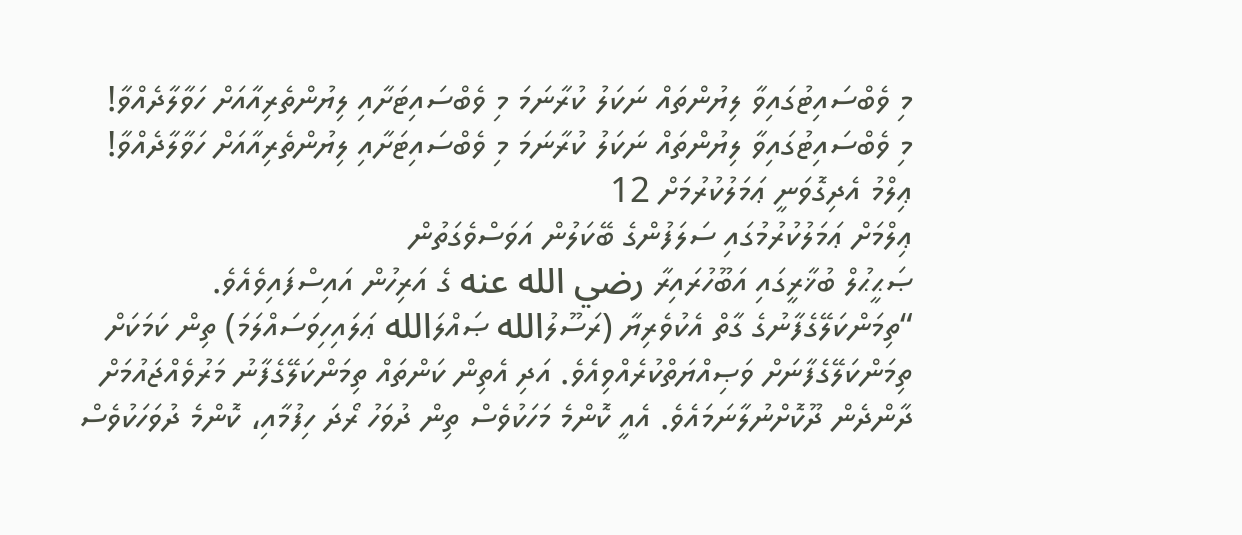މި ވެބްސައިޓުގައިވާ ލިޔުންތައް ނަކަލު ކުރާނަމަ މި ވެބްސައިޓަށާއި ލިޔުންތެރިއާއަށް ހަވާލާދެއްވާ!
މި ވެބްސައިޓުގައިވާ ލިޔުންތައް ނަކަލު ކުރާނަމަ މި ވެބްސައިޓަށާއި ލިޔުންތެރިއާއަށް ހަވާލާދެއްވާ!
ޢިލްމު އެދިގޮވަނީ ޢަމަލުކުރުމަށް 12
ޢިލްމަށް ޢަމަލުކުރުމުގައި ސަލަފުންގެ ބޭކަލުން އަވަސްވެގަތުން
ޞަޙީޙުލް ބުޚާރީގައި އަބޫހުރައިރާ رضي الله عنه ގެ އަރިހުން އައިސްފައިވެއެވެ.
“ތިމަންކަލޭގެފާނުގެ ގާތް އެކުވެރިޔާ (ރަސޫލުالله ޞައްލަالله ޢަލައިހިވަސައްލަމަ) ތިން ކަމަކަށް ތިމަންކަލޭގެފާނަށް ވަޞިއްޔަތްކުރެއްވިއެވެ. އަދި އެތިން ކަންތައް ތިމަންކަލޭގެފާނު މަރުވެއްޖައުމަށް ދާންދެން ދޫކޮށްނުލާނަމައެވެ. އެއީ ކޮންމެ މަހަކުވެސް ތިން ދުވަހު ރޯދަ ހިފުމާއި، ކޮންމެ ދުވަހަކުވެސް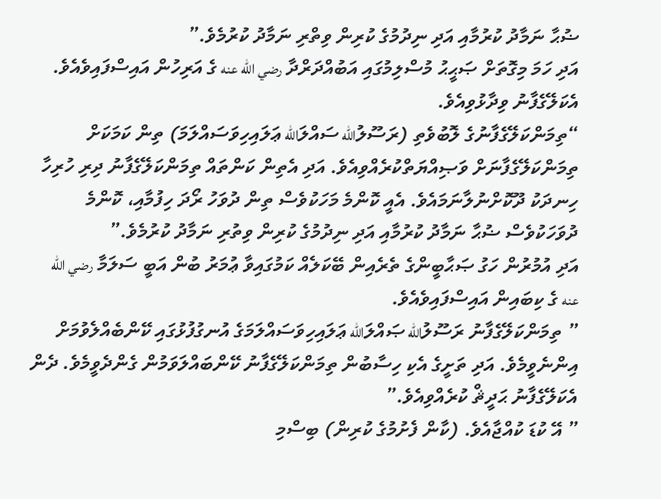ޟުޙާ ނަމާދު ކުރުމާއި އަދި ނިދުމުގެ ކުރިން ވިތްރި ނަމާދު ކުރުމެވެ.”
އަދި ހަމަ މިގޮތަށް ޞަޙީޙު މުސްލިމުގައި އަބުއްދަރްދާ رضي الله عنه ގެ އަރިހުން އައިސްފައިވެއެވެ. އެކަލޭގެފާނު ވިދާޅުވިއެވެ.
“ތިމަންކަލޭގެފާނުގެ ލޮބުވެތި (ރަސޫލުالله ސައްލަالله ޢަލައިހިވަސައްލަމަ) ތިން ކަމަކަށް ތިމަންކަލޭގެފާނަށް ވަޞިއްޔަތްކުރެއްވިއެވެ. އަދި އެތިން ކަންތައް ތިމަންކަލޭގެފާނު ދިރި ހުރިހާ ހިނދަކު ދޫކޮށްނުލާނަމައެވެ. އެއީ ކޮންމެ މަހަކުވެސް ތިން ދުވަހު ރޯދަ ހިފުމާއި، ކޮންމެ ދުވަހަކުވެސް ޟުޙާ ނަމާދު ކުރުމާއި އަދި ނިދުމުގެ ކުރިން ވިތުރި ނަމާދު ކުރުމެވެ.”
އަދި އުމުރުން ހަގު ޞަޙާބީންގެ ތެރެއިން ބޭކަލެއް ކަމުގައިވާ ޢުމަރު ބުން އަބީ ސަލަމާ رضي الله عنه ގެ ކިބައިން އައިސްފައިވެއެވެ.
” ތިމަންކަލޭގެފާނު ރަސޫލުالله ޞައްލަالله ޢަލައިހިވަސައްލަމަގެ އުނގުފުޅުގައި ކޭންބެއްލެވުމަށް އިންނެވީމެވެ. އަދި ތަށީގެ އެކި ހިސާބުން ތިމަންކަލޭގެފާނު ކޭންބައްލަވަމުން ގެންދެވީމެވެ. ދެން އެކަލޭގެފާނު ޙަދީޘް ކުރެއްވިއެވެ.”
” އޭ ކުޑަ ކުއްޖާއެވެ. (ކާން ފެށުމުގެ ކުރިން) ބިސްމި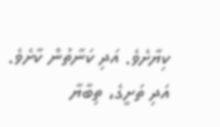ކިޔާށެވެ. އަދި ކަނާތުން ކާށެވެ. އަދި ތަށީގެ، ތިބާޔާ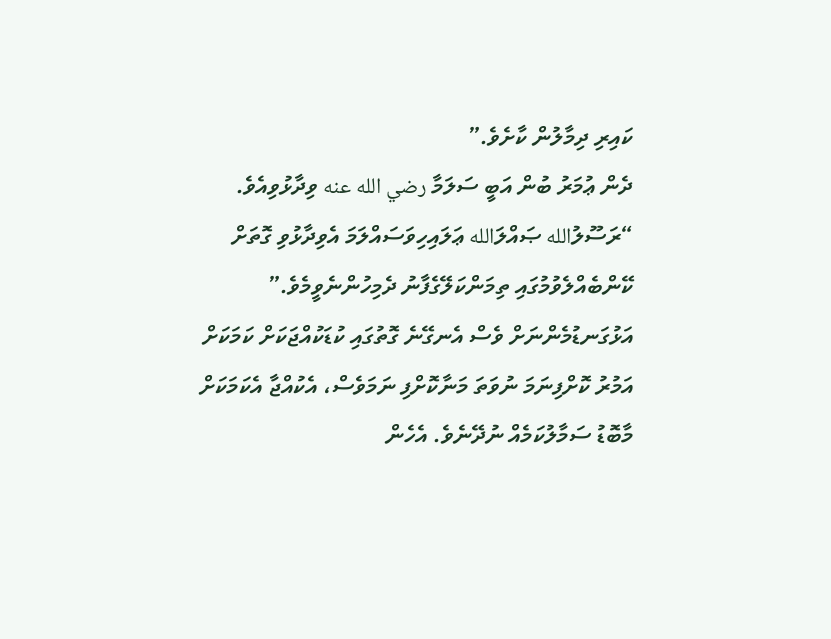ކައިރި ދިމާލުން ކާށެވެ.”
ދެން ޢުމަރު ބުން އަބީ ސަލަމާ رضي الله عنه ވިދާޅުވިއެވެ.
“ރަސޫލުالله ޞައްލަالله ޢަލައިހިވަސައްލަމަ އެވިދާޅުވި ގޮތަށް ކޭންބެއްލެވުމުގައި ތިމަންކަލޭގެފާނު ދެމިހުންނެވީމެވެ.”
އަޅުގަނޑުމެންނަށް ވެސް އެނގޭނެ ގޮތުގައި ކުޑަކުއްޖަކަށް ކަމަކަށް އަމުރު ކޮށްފިނަމަ ނުވަތަ މަނާކޮށްފި ނަމަވެސް، އެކުއްޖާ އެކަމަކަށް މާބޮޑު ސަމާލުކަމެއް ނުދޭނެވެ. އެހެން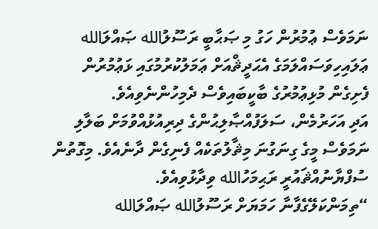ނަމަވެސް ޢުމުރުން ހަގު މި ޞަޙާބީ ރަސޫލުالله ޞައްލަالله ޢަލައިހިވަސައްލަމަގެ އެޙަދީޘްއަށް ޢަމަލުކުރުމުގައި ޅަޢުމުރުން ފެށިގެން މުޅިޢުމުރުގެ ބާކީބައިވެސް ދެމިހުންނެވިއެވެ.
އަދި އަހަރުމެން، ސަލަފުއްޞާލިޙުންގެ ދިރިއުޅުއްވުމަށް ބަލާލި ނަމަވެސް މީގެ ގިނަގުނަ މިޘާލުތަކެއް ފެނިގެން ދާނެއެވެ. މިގޮތުން ސުފްޔާނުއްޘައުރީ ރަޙިމަހުالله ވިދާޅުވިއެވެ.
“ތިމަންކަލޭގެފާނާ ހަމަޔަށް ރަސޫލުالله ޞައްލަالله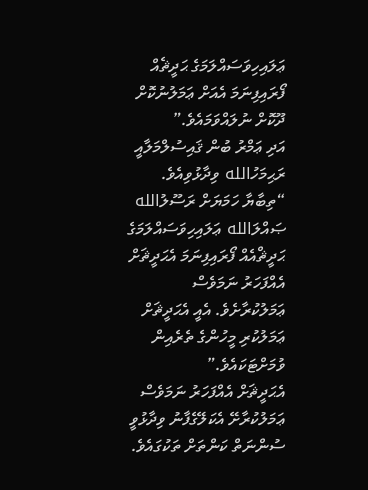ޢަލައިހިވަސައްލަމަގެ ޙަދީޘެއް ފޯރައިފިނަމަ އެއަށް ޢަމަލުނުކޮށް ދޫކޮށް ނުލައްވަމައެވެ.”
އަދި ޢަމްރު ބުން ޤައިސުލްމަލާއީ ރަޙިމަހުالله ވިދާޅުވިއެވެ.
“ތިބާޔާ ހަމަޔަށް ރަސޫލުالله ޞައްލަالله ޢަލައިހިވަސައްލަމަގެ ޙަދީޘްއެއް ފޯރައިފިނަމަ އެޙަދީޘަށް އެއްފަހަރު ނަމަވެސް ޢަމަލުކުރާށެވެ. އެއީ އެޙަދީޘަށް ޢަމަލުކުރި މީހުންގެ ތެރެއިން ވުމަށްޓަކައެވެ.”
އެޙަދީޘަށް އެއްފަހަރު ނަމަވެސް ޢަމަލުކުރާށޭ އެކަލޭގެފާނު ވިދާޅުވީ ސުންނަތް ކަންތަށް ތަކުގައެވެ.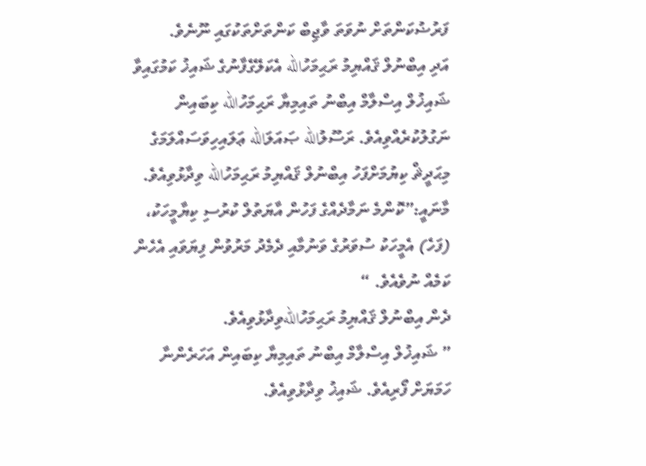ފަރުޟުކަންތަށް ނުވަތަ ވާޖިބް ކަންތަށްތަކުގައި ނޫނެވެ.
އަދި އިބްނުލް ޤައްޔިމު ރަޙިމަހުالله އެކަލޭގެފާނުގެ ޝައިޚު ކަމުގައިވާ ޝައިޚުލް އިސްލާމް އިބްނު ތައިމިޔާ ރަޙިމަހުالله ކިބައިން ނަގުލުކުރެއްވިއެވެ. ރަސޫލުالله ޞައަލަالله ޢަލައިހިވަސައްލަމަގެ މިޙަދީޘް ކިޔުމަށްފަހު އިބްނުލް ޤައްޔިމު ރަޙިމަހުالله ވިދާޅުވިއެވެ.
މާނައީ:”ކޮންމެ ނަމާދެއްގެ ފަހުން އާޔަތުލް ކުރުސި ކިޔާމީހަކު، (ފަހެ) އެމީހަކު ސުވަރުގެ ވަނުމާއި ދެމެދު މަރުވުން ފިޔަވައި އެހެން ކަމެއް ނުވެއެވެ. “
ދެން އިބްނުލް ޤައްޔިމު ރަޙިމަހުاللهވިދާޅުވިއެވެ.
” ޝައިޚުލް އިސްލާމް އިބްނު ތައިމިޔާ ކިބައިން އަހަރެންނާ ހަމަޔަށް ފޯރިއެވެ. ޝައިޚު ވިދާޅުވިއެވެ.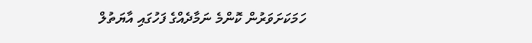ހަމަކަށަވަރުން ކޮންމެ ނަމާދެއްގެ ފަހުގައި އާޔަތުލް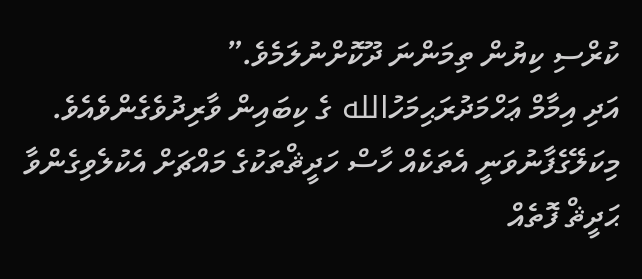ކުރްސި ކިޔުން ތިމަންނަ ދޫކޮށްނުލަމެވެ.”
އަދި އިމާމް ޢަހްމަދުރަޙިމަހުالله ގެ ކިބައިން ވާރިދުވެގެންވެއެވެ. މިކަލޭގެފާނުވަނީ އެތަކެއް ހާސް ހަދީޘްތަކުގެ މައްޗަށް އެކުލެވިގެންވާ ޙަދީޘް ފޮތެއް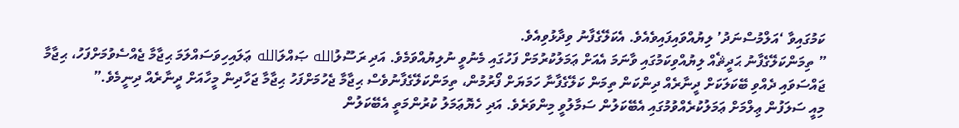ކަމުގައިވާ ‘އަލްމުސްނަދު’ ލިޔުއްވައިފައިވެއެވެ. އެކަލޭގެފާނު ވިދާޅުވިއެވެ.
” ތިމަންކަލޭގެފާނު ޙަދީޘެއް ލިޔުއްވިކަމުގައި ވާނަމަ އެއަށް ޢަމަލުކުރުމަށް ފަހުގައި މެނުވީ ނުލިޔުއްވަމެވެ. އަދި ރަސޫލުالله ޞައްލަالله ޢަލައިހިވަސައްލަމަ ޙިޖާމާ ޖެއްސެވުމަށްފަހު، ޙިޖާމާ ޖައްސަވައި ދެއްވި ބޭކަލަކަށް ދީނާރެއް ދިންކަން ތިމަން ކަލޭގެފާނާ ހަމަޔަށް ފޯރުމުން، ތިމަންކަލޭގެފާނުވެސް ޙިޖާމާ ޖެހުމަށްފަހު ޙިޖާމާ ޖަހާދިން މީހާއަށް ދީނާރެއް ދިނީމެވެ.”
މިއީ ސަލަފުން ޢިލްމަށް ޢަމަލުކުރެއްވުމުގައި އެބޭކަލުން ސަމާލުވީ މިންވަރެވެ. އަދި ހެޔޮޢަމަލު ކުރުންމަތީ އެބޭކަލުން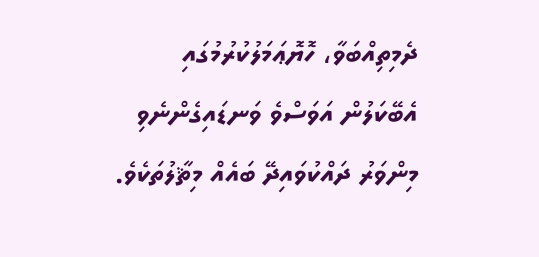ދެމިތިއްބަވާ، ހޮޔޮޢަމަލުކުރުމުގައި އެބޭކަލުން އަވަސްވެ ވަނޑައިގެންނެވި  މިންވަރު ދައްކުވައިދޭ ބައެއް މިޘާލުތަކެވެ.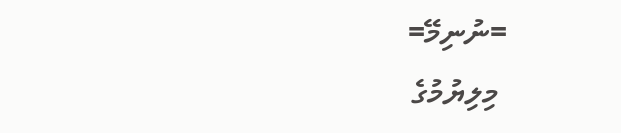=ނުނިމޭ=
 މިލިޔުމުގެ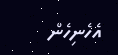އެހެނިހެން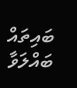ބައިތައް ބައްލަވާ